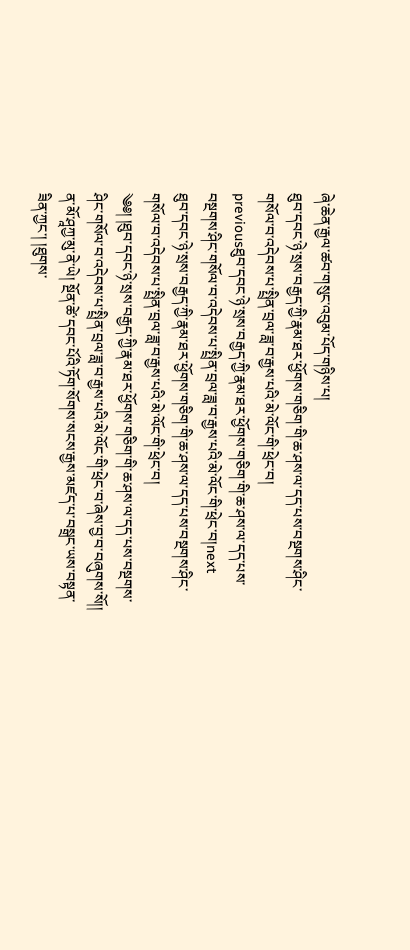ཞེ་ཆེན་རྒྱལ་ཚབ་གསུང་འབུམ་པོད་གཉིས་པ།
ཐུབ་དབང་ཉེ་སྲས་བརྒྱད་ཀྱི་རྣམ་ཐར་ཕྱོགས་གཅིག་གི་ཆ་ཤས་ལ་དད་པས་བསྔགས་ཤིང་གསོལ་བ་འདེབས་པ་སྤྲིན་བྲལ་ཟླ་བ་རྒྱས་པའི་མེ་ལོང་གི་ཕྲེང་བ།
previousཐུབ་དབང་ཉེ་སྲས་བརྒྱད་ཀྱི་རྣམ་ཐར་ཕྱོགས་གཅིག་གི་ཆ་ཤས་ལ་དད་པས་བསྔགས་ཤིང་གསོལ་བ་འདེབས་པ་སྤྲིན་བྲལ་ཟླ་བ་རྒྱས་པའི་མེ་ལོང་གི་ཕྲེང་བ།next
ཐུབ་དབང་ཉེ་སྲས་བརྒྱད་ཀྱི་རྣམ་ཐར་ཕྱོགས་གཅིག་གི་ཆ་ཤས་ལ་དད་པས་བསྔགས་ཤིང་གསོལ་བ་འདེབས་པ་སྤྲིན་བྲལ་ཟླ་བ་རྒྱས་པའི་མེ་ལོང་གི་ཕྲེང་བ།
༄༅། །ཐུབ་དབང་ཉེ་སྲས་བརྒྱད་ཀྱི་རྣམ་ཐར་ཕྱོགས་གཅིག་གི་ཆ་ཤས་ལ་དད་པས་བསྔགས་ཤིང་གསོལ་བ་འདེབས་པ་སྤྲིན་བྲལ་ཟླ་བ་རྒྱས་པའི་མེ་ལོང་གི་ཕྲེང་བ་ཞེས་བྱ་བ་བཞུགས་སོ།། ན་མོ་ཤཱཀྱ་མུ་ནེ་ཡེ། སྔོན་ཚེ་དབང་པོའི་ཏོག་སོགས་སངས་རྒྱས་མཛད་པ་བསྒྲང་ཡས་བསྟན་ཟིན་ཀྱང་། །ཐུགས་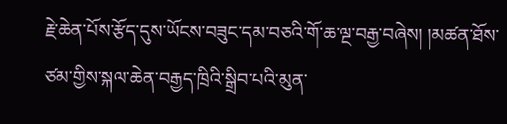རྗེ་ཆེན་པོས་རྩོད་དུས་ཡོངས་བཟུང་དམ་བཅའི་གོ་ཆ་ལྔ་བརྒྱ་བཞེས། །མཚན་ཐོས་ཙམ་གྱིས་སྐལ་ཆེན་བརྒྱད་ཁྲིའི་སྒྲིབ་པའི་མུན་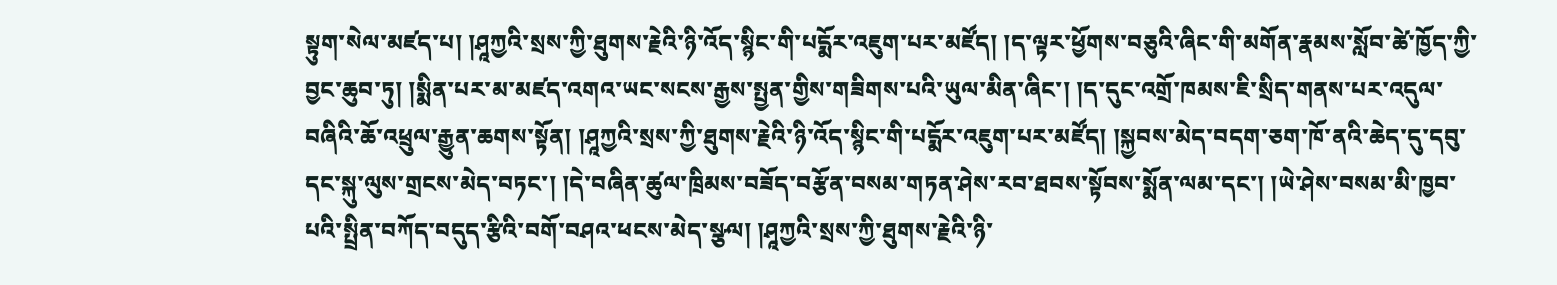སྟུག་སེལ་མཛད་པ། །ཤཱཀྱའི་སྲས་ཀྱི་ཐུགས་རྗེའི་ཉི་འོད་སྙིང་གི་པདྨོར་འཇུག་པར་མཛོད། །ད་ལྟར་ཕྱོགས་བཅུའི་ཞིང་གི་མགོན་རྣམས་སློབ་ཚེ་ཁྱོད་ཀྱི་བྱང་ཆུབ་ཏུ། །སྨིན་པར་མ་མཛད་འགའ་ཡང་སངས་རྒྱས་སྤྱན་གྱིས་གཟིགས་པའི་ཡུལ་མིན་ཞིང་། །ད་དུང་འགྲོ་ཁམས་ཇི་སྲིད་གནས་པར་འདུལ་བཞིའི་ཆོ་འཕྲུལ་རྒྱུན་ཆགས་སྟོན། །ཤཱཀྱའི་སྲས་ཀྱི་ཐུགས་རྗེའི་ཉི་འོད་སྙིང་གི་པདྨོར་འཇུག་པར་མཛོད། །སྐྱབས་མེད་བདག་ཅག་ཁོ་ནའི་ཆེད་དུ་དབུ་དང་སྐུ་ལུས་གྲངས་མེད་བཏང་། །དེ་བཞིན་ཚུལ་ཁྲིམས་བཟོད་བརྩོན་བསམ་གཏན་ཤེས་རབ་ཐབས་སྟོབས་སྨོན་ལམ་དང་། །ཡེ་ཤེས་བསམ་མི་ཁྱབ་པའི་སྤྲིན་བཀོད་བདུད་རྩིའི་བགོ་བཤའ་ཕངས་མེད་སྩལ། །ཤཱཀྱའི་སྲས་ཀྱི་ཐུགས་རྗེའི་ཉི་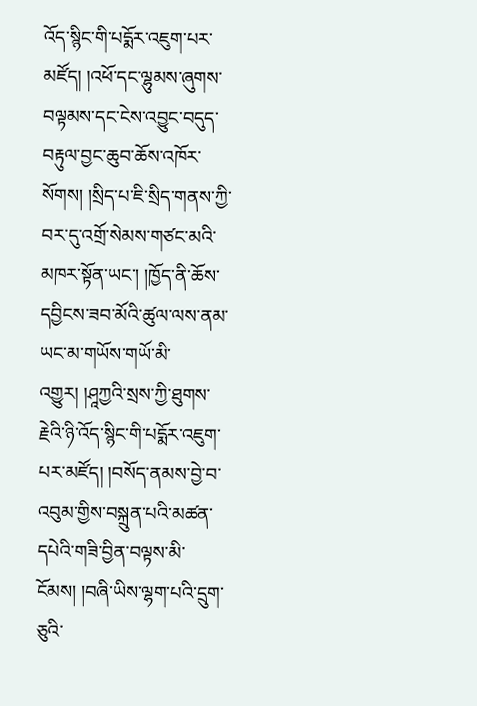འོད་སྙིང་གི་པདྨོར་འཇུག་པར་མཛོད། །འཕོ་དང་ལྷུམས་ཞུགས་བལྟམས་དང་ངེས་འབྱུང་བདུད་བརྟུལ་བྱང་ཆུབ་ཆོས་འཁོར་སོགས། །སྲིད་པ་ཇི་སྲིད་གནས་ཀྱི་བར་དུ་འགྲོ་སེམས་གཙང་མའི་མཁར་སྟོན་ཡང་། །ཁྱོད་ནི་ཆོས་དབྱིངས་ཟབ་མོའི་ཚུལ་ལས་ནམ་ཡང་མ་གཡོས་གཡོ་མི་འགྱུར། །ཤཱཀྱའི་སྲས་ཀྱི་ཐུགས་རྗེའི་ཉི་འོད་སྙིང་གི་པདྨོར་འཇུག་པར་མཛོད། །བསོད་ནམས་བྱེ་བ་འབུམ་གྱིས་བསྐྲུན་པའི་མཚན་དཔེའི་གཟི་བྱིན་བལྟས་མི་ངོམས། །བཞི་ཡིས་ལྷག་པའི་དྲུག་ཅུའི་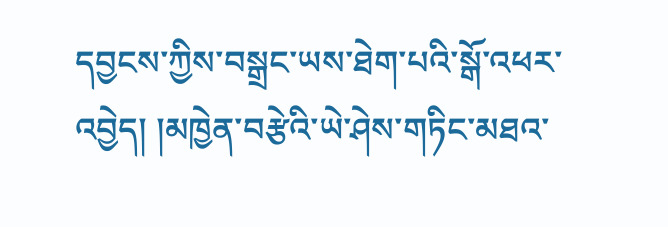དབྱངས་ཀྱིས་བསྒྲང་ཡས་ཐེག་པའི་སྒོ་འཕར་འབྱེད། །མཁྱེན་བརྩེའི་ཡེ་ཤེས་གཏིང་མཐའ་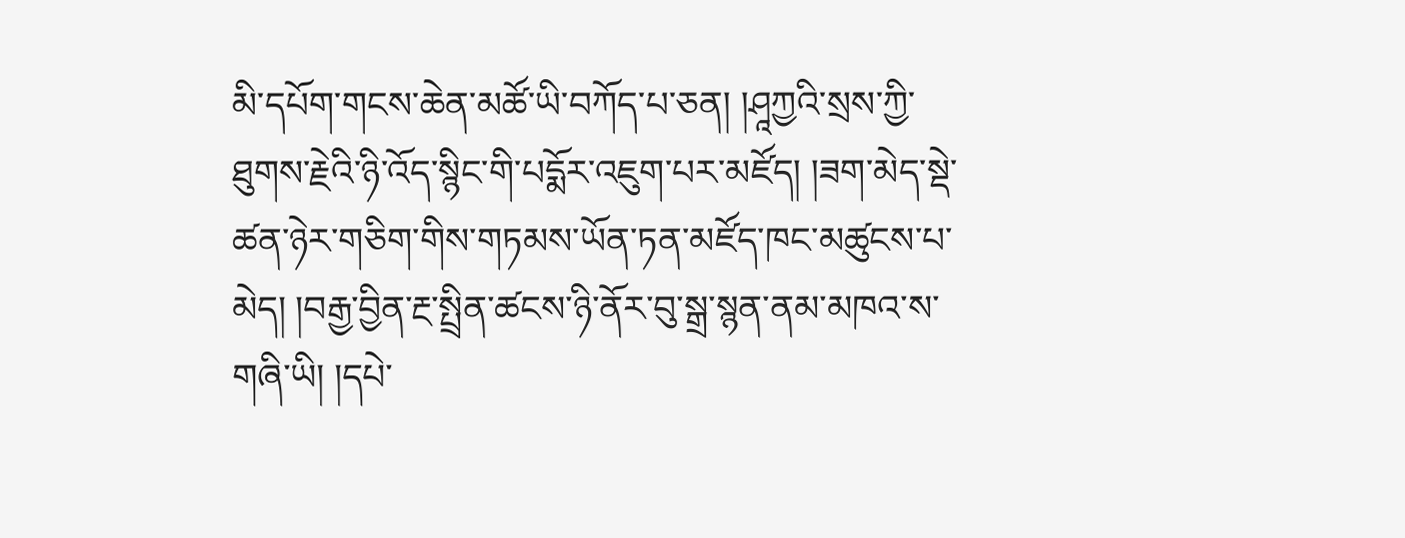མི་དཔོག་གངས་ཆེན་མཚོ་ཡི་བཀོད་པ་ཅན། །ཤཱཀྱའི་སྲས་ཀྱི་ཐུགས་རྗེའི་ཉི་འོད་སྙིང་གི་པདྨོར་འཇུག་པར་མཛོད། །ཟག་མེད་སྡེ་ཚན་ཉེར་གཅིག་གིས་གཏམས་ཡོན་ཏན་མཛོད་ཁང་མཚུངས་པ་མེད། །བརྒྱ་བྱིན་རྔ་སྤྲིན་ཚངས་ཉི་ནོར་བུ་སྒྲ་སྙན་ནམ་མཁའ་ས་གཞི་ཡི། །དཔེ་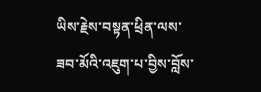ཡིས་རྗེས་བསྟན་ཕྲིན་ལས་ཟབ་མོའི་འཇུག་པ་བྱིས་བློས་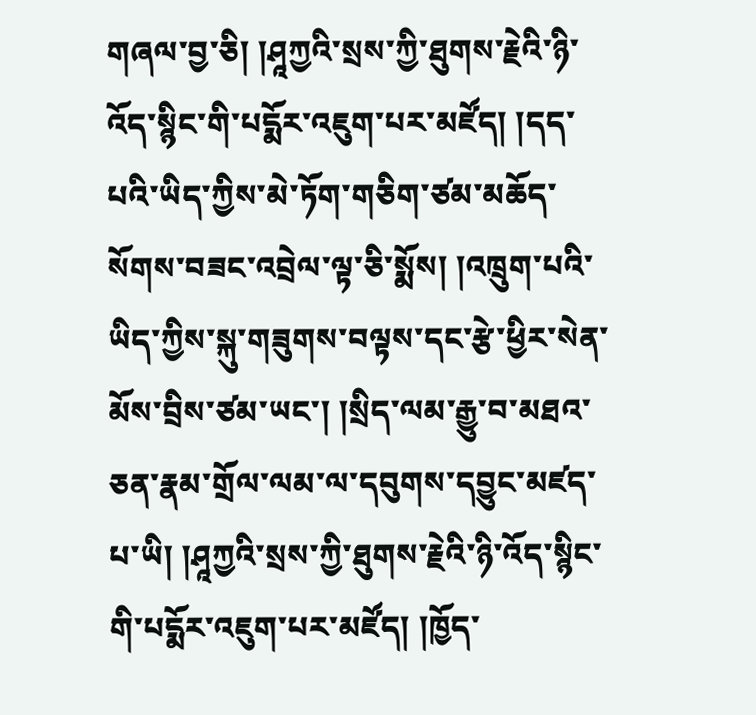གཞལ་བྱ་ཅི། །ཤཱཀྱའི་སྲས་ཀྱི་ཐུགས་རྗེའི་ཉི་འོད་སྙིང་གི་པདྨོར་འཇུག་པར་མཛོད། །དད་པའི་ཡིད་ཀྱིས་མེ་ཏོག་གཅིག་ཙམ་མཆོད་སོགས་བཟང་འབྲེལ་ལྟ་ཅི་སྨོས། །འཁྲུག་པའི་ཡིད་ཀྱིས་སྐུ་གཟུགས་བལྟས་དང་རྩེ་ཕྱིར་སེན་མོས་བྲིས་ཙམ་ཡང་། །སྲིད་ལམ་རྒྱུ་བ་མཐའ་ཅན་རྣམ་གྲོལ་ལམ་ལ་དབུགས་དབྱུང་མཛད་པ་ཡི། །ཤཱཀྱའི་སྲས་ཀྱི་ཐུགས་རྗེའི་ཉི་འོད་སྙིང་གི་པདྨོར་འཇུག་པར་མཛོད། །ཁྱོད་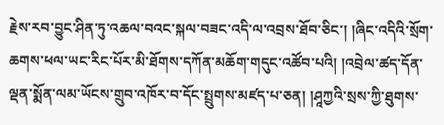རྗེས་རབ་བྱུང་ཤིན་ཏུ་འཆལ་བའང་སྐལ་བཟང་འདི་ལ་འབྲས་ཐོབ་ཅིང་། །ཞིང་འདིའི་སྲོག་ཆགས་ཕལ་ཡང་རིང་པོར་མི་ཐོགས་དཀོན་མཆོག་གདུང་འཚོབ་པའི། །འབྲེལ་ཚད་དོན་ལྡན་སྨོན་ལམ་ཡོངས་གྲུབ་འཁོར་བ་དོང་སྤྲུགས་མཛད་པ་ཅན། །ཤཱཀྱའི་སྲས་ཀྱི་ཐུགས་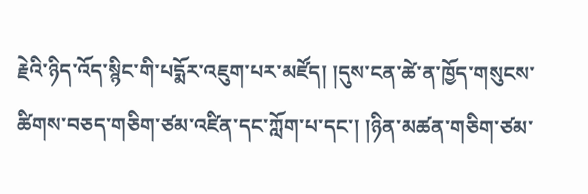རྗེའི་ཉིད་འོད་སྙིང་གི་པདྨོར་འཇུག་པར་མཛོད། །དུས་ངན་ཚེ་ན་ཁྱོད་གསུངས་ཚིགས་བཅད་གཅིག་ཙམ་འཛིན་དང་ཀློག་པ་དང་། །ཉིན་མཚན་གཅིག་ཙམ་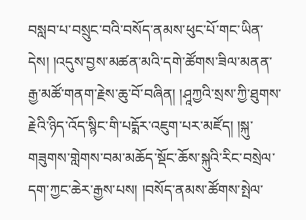བསླབ་པ་བསྲུང་བའི་བསོད་ནམས་ཕུང་པོ་གང་ཡིན་དེས། །འདུས་བྱས་མཚན་མའི་དགེ་ཚོགས་ཟིལ་མནན་རྒྱ་མཚོ་གནག་རྗེས་ཆུ་བོ་བཞིན། །ཤཱཀྱའི་སྲས་ཀྱི་ཐུགས་རྗེའི་ཉིད་འོད་སྙིང་གི་པདྨོར་འཇུག་པར་མཛོད། །སྐུ་གཟུགས་གླེགས་བམ་མཆོད་སྡོང་ཆོས་སྐུའི་རིང་བསྲེལ་དག་ཀྱང་ཆེར་རྒྱས་པས། །བསོད་ནམས་ཚོགས་སྤེལ་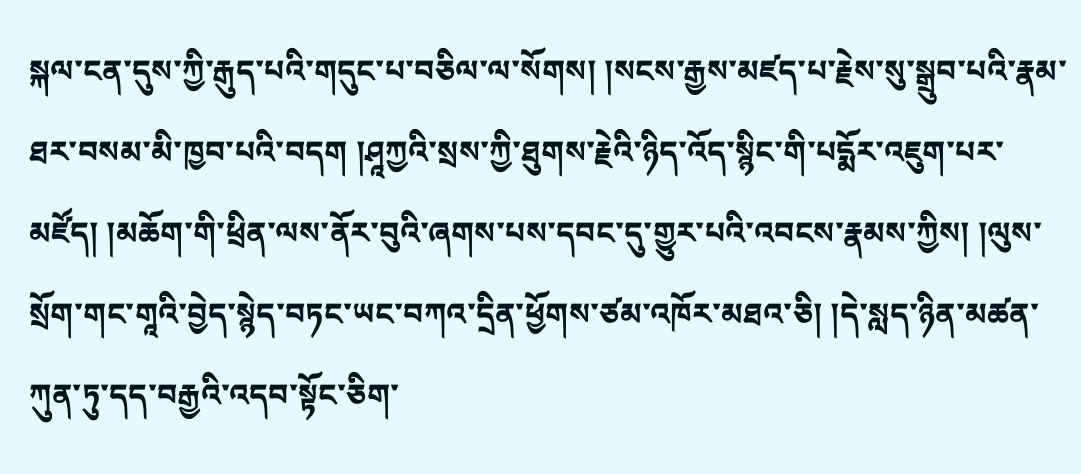སྐལ་ངན་དུས་ཀྱི་རྒུད་པའི་གདུང་པ་བཅིལ་ལ་སོགས། །སངས་རྒྱས་མཛད་པ་རྗེས་སུ་སྒྲུབ་པའི་རྣམ་ཐར་བསམ་མི་ཁྱབ་པའི་བདག །ཤཱཀྱའི་སྲས་ཀྱི་ཐུགས་རྗེའི་ཉིད་འོད་སྙིང་གི་པདྨོར་འཇུག་པར་མཛོད། །མཆོག་གི་ཕྲིན་ལས་ནོར་བུའི་ཞགས་པས་དབང་དུ་གྱུར་པའི་འབངས་རྣམས་ཀྱིས། །ལུས་སྲོག་གང་གཱའི་བྱེད་སྙེད་བཏང་ཡང་བཀའ་དྲིན་ཕྱོགས་ཙམ་འཁོར་མཐའ་ཅི། །དེ་སླད་ཉིན་མཚན་ཀུན་ཏུ་དད་བརྒྱའི་འདབ་སྟོང་ཅིག་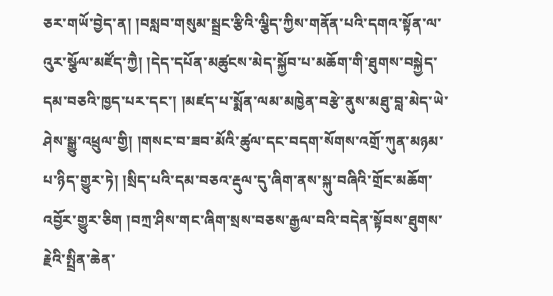ཅར་གཡོ་བྱེད་ན། །བསླབ་གསུམ་སྦྲང་རྩིའི་ལྕིད་ཀྱིས་གནོན་པའི་དགའ་སྟོན་ལ་འུར་སྩོལ་མཛོད་ཀྱཻ། །དེད་དཔོན་མཚུངས་མེད་སྐྱོབ་པ་མཆོག་གི་ཐུགས་བསྐྱེད་དམ་བཅའི་ཁྱད་པར་དང་། །མཛད་པ་སྨོན་ལམ་མཁྱེན་བརྩེ་ནུས་མཐུ་བླ་མེད་ཡེ་ཤེས་སྒྱུ་འཕྲུལ་གྱི། །གསང་བ་ཟབ་མོའི་ཚུལ་དང་བདག་སོགས་འགྲོ་ཀུན་མཉམ་པ་ཉིད་གྱུར་ཏེ། །སྲིད་པའི་དམ་བཅའ་རྡུལ་དུ་ཞིག་ནས་སྐུ་བཞིའི་གྲོང་མཆོག་འབྱོར་གྱུར་ཅིག །བཀྲ་ཤིས་གང་ཞིག་སྲས་བཅས་རྒྱལ་བའི་བདེན་སྟོབས་ཐུགས་རྗེའི་སྤྲིན་ཆེན་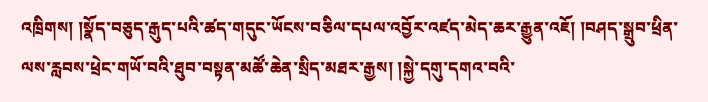འཁྲིགས། །སྣོད་བཅུད་རྒུད་པའི་ཚད་གདུང་ཡོངས་བཅིལ་དཔལ་འབྱོར་འཛད་མེད་ཆར་རྒྱུན་འཇོ། །བཤད་སྒྲུབ་ཕྲིན་ལས་རླབས་ཕྲེང་གཡོ་བའི་ཐུབ་བསྟན་མཚོ་ཆེན་སྲིད་མཐར་རྒྱས། །སྐྱེ་དགུ་དགའ་བའི་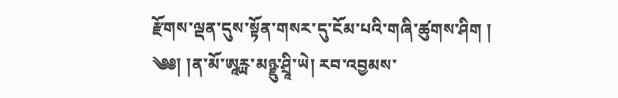རྫོགས་ལྡན་དུས་སྟོན་གསར་དུ་ངོམ་པའི་གཞི་ཚུགས་ཤིག །
༄༅། །ན་མོ་ཨཱཪྻ་མཉྫུ་ཤྲཱི་ཡེ། རབ་འབྱམས་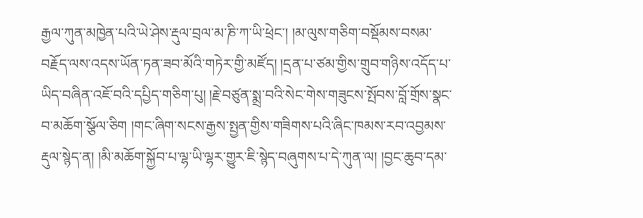རྒྱལ་ཀུན་མཁྱེན་པའི་ཡེ་ཤེས་རྡུལ་བྲལ་མ་ཎི་ཀ་ཡི་ཕྲེང་། །མ་ལུས་གཅིག་བསྡོམས་བསམ་བརྗོད་ལས་འདས་ཡོན་ཏན་ཟབ་མོའི་གཏེར་གྱི་མཛོད། །དྲན་པ་ཙམ་གྱིས་གྲུབ་གཉིས་འདོད་པ་ཡིད་བཞིན་འཇོ་བའི་དཔྱིད་གཅིག་པུ། །རྗེ་བཙུན་སྨྲ་བའི་སེང་གེས་གཟུངས་སྤོབས་བློ་གྲོས་སྣང་བ་མཆོག་སྩོལ་ཅིག །གང་ཞིག་སངས་རྒྱས་སྤྱན་གྱིས་གཟིགས་པའི་ཞིང་ཁམས་རབ་འབྱམས་རྡུལ་སྙེད་ན། །མི་མཆོག་སྐྱོབ་པ་ལྷ་ཡི་ལྷར་གྱུར་ཇི་སྙེད་བཞུགས་པ་དེ་ཀུན་ལ། །བྱང་ཆུབ་དམ་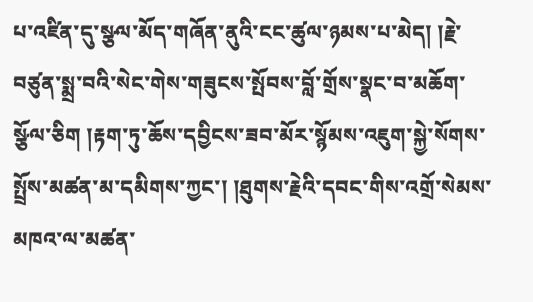པ་འཛིན་དུ་སྩལ་མོད་གཞོན་ནུའི་ངང་ཚུལ་ཉམས་པ་མེད། །རྗེ་བཙུན་སྨྲ་བའི་སེང་གེས་གཟུངས་སྤོབས་བློ་གྲོས་སྣང་བ་མཆོག་སྩོལ་ཅིག །རྟག་ཏུ་ཆོས་དབྱིངས་ཟབ་མོར་སྙོམས་འཇུག་སྐྱེ་སོགས་སྤྲོས་མཚན་མ་དམིགས་ཀྱང་། །ཐུགས་རྗེའི་དབང་གིས་འགྲོ་སེམས་མཁའ་ལ་མཚན་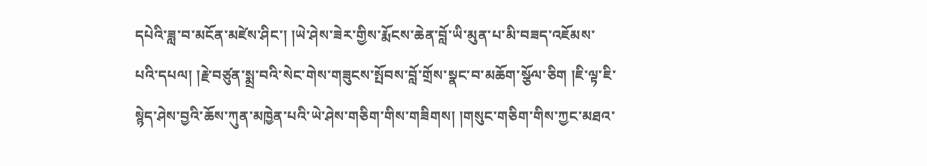དཔེའི་ཟླ་བ་མངོན་མཛེས་ཤིང་། །ཡེ་ཤེས་ཟེར་གྱིས་རྨོངས་ཆེན་བློ་ཡི་མུན་པ་མི་བཟད་འཇོམས་པའི་དཔལ། །རྗེ་བཙུན་སྨྲ་བའི་སེང་གེས་གཟུངས་སྤོབས་བློ་གྲོས་སྣང་བ་མཆོག་སྩོལ་ཅིག །ཇི་ལྟ་ཇི་སྙེད་ཤེས་བྱའི་ཆོས་ཀུན་མཁྱེན་པའི་ཡེ་ཤེས་གཅིག་གིས་གཟིགས། །གསུང་གཅིག་གིས་ཀྱང་མཐའ་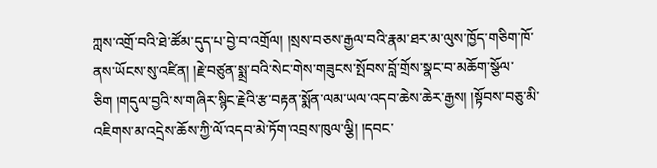ཀླས་འགྲོ་བའི་ཐེ་ཚོམ་དུད་པ་བྱེ་བ་འགྲོལ། །སྲས་བཅས་རྒྱལ་བའི་རྣམ་ཐར་མ་ལུས་ཁྱོད་གཅིག་ཁོ་ནས་ཡོངས་སུ་འཛིན། །རྗེ་བཙུན་སྨྲ་བའི་སེང་གེས་གཟུངས་སྤོབས་བློ་གྲོས་སྣང་བ་མཆོག་སྩོལ་ཅིག །གདུལ་བྱའི་ས་གཞིར་སྙིང་རྗེའི་རྩ་བརྟན་སྨོན་ལམ་ཡལ་འདབ་ཆེས་ཆེར་རྒྱས། །སྟོབས་བཅུ་མི་འཇིགས་མ་འདྲེས་ཆོས་ཀྱི་ལོ་འདབ་མེ་ཏོག་འབྲས་ཁུལ་ལྕི། །དབང་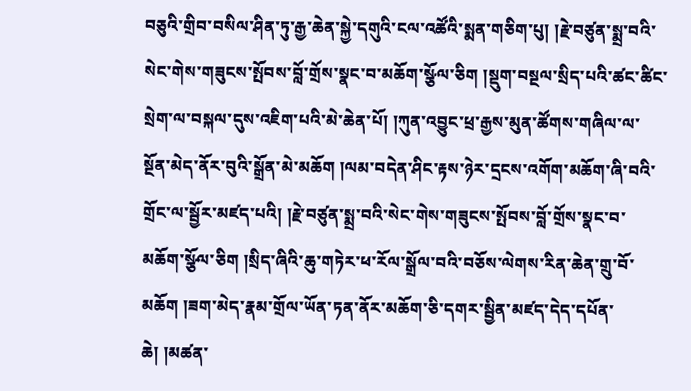བཅུའི་གྲིབ་བསིལ་ཤིན་ཏུ་རྒྱ་ཆེན་སྐྱེ་དགུའི་ངལ་འཚོའི་སྨན་གཅིག་པུ། །རྗེ་བཙུན་སྨྲ་བའི་སེང་གེས་གཟུངས་སྤོབས་བློ་གྲོས་སྣང་བ་མཆོག་སྩོལ་ཅིག །སྡུག་བསྔལ་སྲིད་པའི་ཚང་ཚིང་སྲེག་ལ་བསྐལ་དུས་འཇིག་པའི་མེ་ཆེན་པོ། །ཀུན་འབྱུང་ཕྲ་རྒྱས་མུན་ཚོགས་གཞིལ་ལ་སྔོན་མེད་ནོར་བུའི་སྒྲོན་མེ་མཆོག །ལམ་བདེན་ཤིང་རྟས་ཉེར་དྲངས་འགོག་མཆོག་ཞི་བའི་གྲོང་ལ་སྦྱོར་མཛད་པའི། །རྗེ་བཙུན་སྨྲ་བའི་སེང་གེས་གཟུངས་སྤོབས་བློ་གྲོས་སྣང་བ་མཆོག་སྩོལ་ཅིག །སྲིད་ཞིའི་ཆུ་གཏེར་ཕ་རོལ་སྒྲོལ་བའི་བཅོས་ལེགས་རིན་ཆེན་གྲུ་བོ་མཆོག །ཟག་མེད་རྣམ་གྲོལ་ཡོན་ཏན་ནོར་མཆོག་ཅི་དགར་སྦྱིན་མཛད་དེད་དཔོན་ཆེ། །མཚན་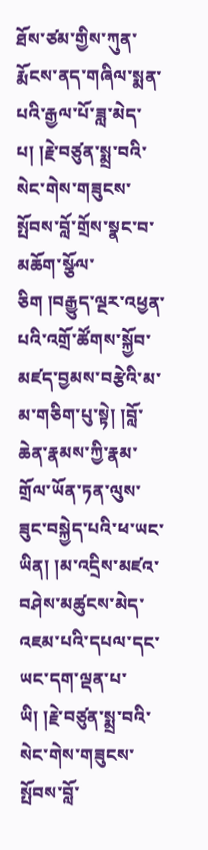ཐོས་ཙམ་གྱིས་ཀུན་རྨོངས་ནད་གཞིལ་སྨན་པའི་རྒྱལ་པོ་ཟླ་མེད་པ། །རྗེ་བཙུན་སྨྲ་བའི་སེང་གེས་གཟུངས་སྤོབས་བློ་གྲོས་སྣང་བ་མཆོག་སྩོལ་ཅིག །བརྒྱུད་ལྔར་འཕྱན་པའི་འགྲོ་ཚོགས་སྐྱོབ་མཛད་བྱམས་བརྩེའི་མ་མ་གཅིག་པུ་སྟེ། །བློ་ཆེན་རྣམས་ཀྱི་རྣམ་གྲོལ་ཡོན་ཏན་ལུས་ཟུང་བསྐྱེད་པའི་ཕ་ཡང་ཡིན། །མ་འདྲིས་མཛའ་བཤེས་མཚུངས་མེད་འཇམ་པའི་དཔལ་དང་ཡང་དག་ལྡན་པ་ཡི། །རྗེ་བཙུན་སྨྲ་བའི་སེང་གེས་གཟུངས་སྤོབས་བློ་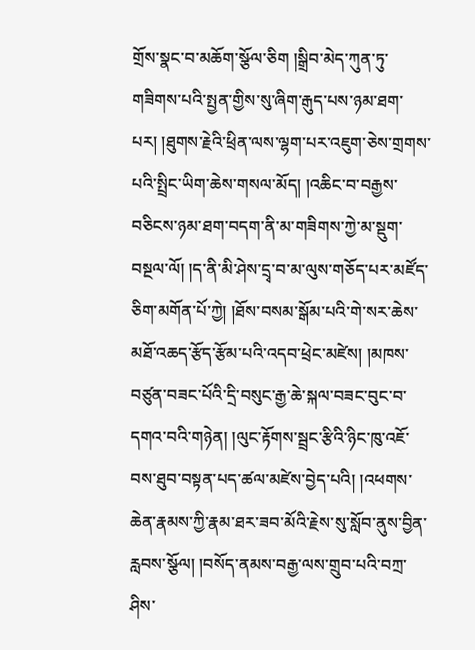གྲོས་སྣང་བ་མཆོག་སྩོལ་ཅིག །སྒྲིབ་མེད་ཀུན་ཏུ་གཟིགས་པའི་སྤྱན་གྱིས་སུ་ཞིག་རྒུད་པས་ཉམ་ཐག་པར། །ཐུགས་རྗེའི་ཕྲིན་ལས་ལྷག་པར་འཇུག་ཅེས་གྲགས་པའི་སྤྲིང་ཡིག་ཆེས་གསལ་མོད། །འཆིང་བ་བརྒྱས་བཅིངས་ཉམ་ཐག་བདག་ནི་མ་གཟིགས་ཀྱེ་མ་སྡུག་བསྔལ་ལོ། །ད་ནི་མི་ཤེས་དྲྭ་བ་མ་ལུས་གཅོད་པར་མཛོད་ཅིག་མགོན་པོ་ཀྱེ། །ཐོས་བསམ་སྒོམ་པའི་གེ་སར་ཆེས་མཐོ་འཆད་རྩོད་རྩོམ་པའི་འདབ་ཕྲེང་མཛེས། །མཁས་བཙུན་བཟང་པོའི་དྲི་བསུང་རྒྱ་ཆེ་སྐལ་བཟང་བུང་བ་དགའ་བའི་གཉེན། །ལུང་རྟོགས་སྦྲང་རྩིའི་ཉིང་ཁུ་འཇོ་བས་ཐུབ་བསྟན་པད་ཚལ་མཛེས་བྱེད་པའི། །འཕགས་ཆེན་རྣམས་ཀྱི་རྣམ་ཐར་ཟབ་མོའི་རྗེས་སུ་སློབ་ནུས་བྱིན་རླབས་སྩོལ། །བསོད་ནམས་བརྒྱ་ལས་གྲུབ་པའི་བཀྲ་ཤིས་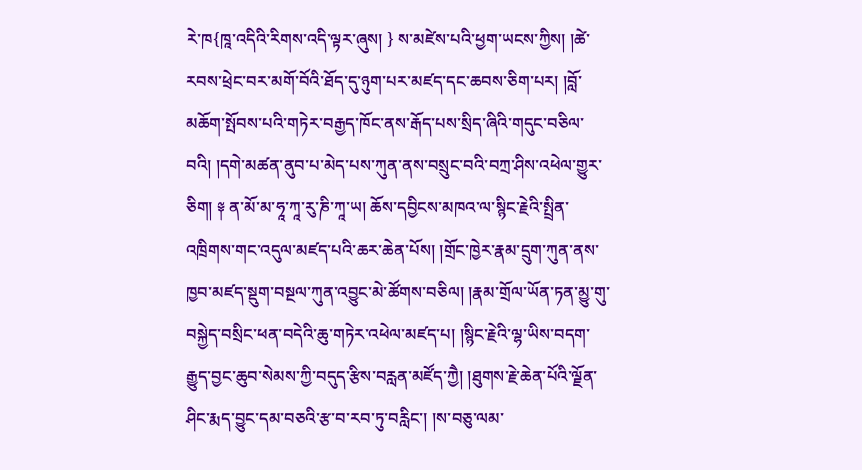རེ་ཁ{ཁཱ་འདིའི་རིགས་འདི་ལྟར་ཞུས། } ས་མཛེས་པའི་ཕྱག་ཡངས་ཀྱིས། །ཚེ་རབས་ཕྲེང་བར་མགོ་བོའི་ཐོད་དུ་ཉུག་པར་མཛད་དང་ཆབས་ཅིག་པར། །བློ་མཆོག་སྤོབས་པའི་གཏེར་བརྒྱད་ཁོང་ནས་རྒོད་པས་སྲིད་ཞིའི་གདུང་བཅིལ་བའི། །དགེ་མཚན་ནུབ་པ་མེད་པས་ཀུན་ནས་བསྲུང་བའི་བཀྲ་ཤིས་འཕེལ་གྱུར་ཅིག། ༈ ན་མོ་མ་ཧཱ་ཀཱ་རུ་ཎི་ཀཱ་ཡ། ཆོས་དབྱིངས་མཁའ་ལ་སྙིང་རྗེའི་སྤྲིན་འཁྲིགས་གང་འདུལ་མཛད་པའི་ཆར་ཆེན་པོས། །གྲོང་ཁྱེར་རྣམ་དྲུག་ཀུན་ནས་ཁྱབ་མཛད་སྡུག་བསྔལ་ཀུན་འབྱུང་མེ་ཚོགས་བཅིལ། །རྣམ་གྲོལ་ཡོན་ཏན་མྱུ་གུ་བསྐྱེད་བསྲིང་ཕན་བདེའི་ཆུ་གཏེར་འཕེལ་མཛད་པ། །སྙིང་རྗེའི་ལྷ་ཡིས་བདག་རྒྱུད་བྱང་ཆུབ་སེམས་ཀྱི་བདུད་རྩིས་བརླན་མཛོད་ཀྱཻ། །ཐུགས་རྗེ་ཆེན་པོའི་ལྗོན་ཤིང་རྨད་བྱུང་དམ་བཅའི་རྩ་བ་རབ་ཏུ་བརླིང་། །ས་བཅུ་ལམ་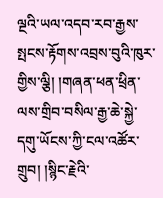ལྔའི་ཡལ་འདབ་རབ་རྒྱས་སྤངས་རྟོགས་འབྲས་བུའི་ཁུར་གྱིས་ལྕི། །གཞན་ཕན་ཕྲིན་ལས་གྲིབ་བསིལ་རྒྱ་ཆེ་སྐྱེ་དགུ་ཡོངས་ཀྱི་ངལ་འཚོར་གྲུབ། །སྙིང་རྗེའི་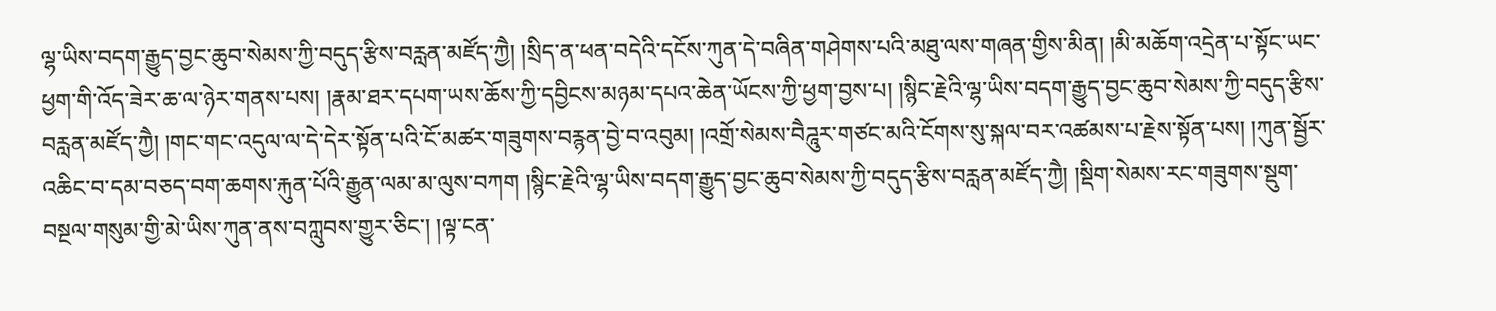ལྷ་ཡིས་བདག་རྒྱུད་བྱང་ཆུབ་སེམས་ཀྱི་བདུད་རྩིས་བརླན་མཛོད་ཀྱཻ། །སྲིད་ན་ཕན་བདེའི་དངོས་ཀུན་དེ་བཞིན་གཤེགས་པའི་མཐུ་ལས་གཞན་གྱིས་མིན། །མི་མཆོག་འདྲེན་པ་སྟོང་ཡང་ཕྱག་གི་འོད་ཟེར་ཆ་ལ་ཉེར་གནས་པས། །རྣམ་ཐར་དཔག་ཡས་ཆོས་ཀྱི་དབྱིངས་མཉམ་དཔའ་ཆེན་ཡོངས་ཀྱི་ཕྱག་བྱས་པ། །སྙིང་རྗེའི་ལྷ་ཡིས་བདག་རྒྱུད་བྱང་ཆུབ་སེམས་ཀྱི་བདུད་རྩིས་བརླན་མཛོད་ཀྱཻ། །གང་གང་འདུལ་ལ་དེ་དེར་སྟོན་པའི་ངོ་མཚར་གཟུགས་བརྙན་བྱེ་བ་འབུམ། །འགྲོ་སེམས་བཻཌཱུར་གཙང་མའི་ངོགས་སུ་སྐལ་བར་འཚམས་པ་རྗེས་སྟོན་པས། །ཀུན་སྦྱོར་འཆིང་བ་དམ་བཅད་བག་ཆགས་རྐུན་པོའི་རྒྱུན་ལམ་མ་ལུས་བཀག །སྙིང་རྗེའི་ལྷ་ཡིས་བདག་རྒྱུད་བྱང་ཆུབ་སེམས་ཀྱི་བདུད་རྩིས་བརླན་མཛོད་ཀྱཻ། །སྡིག་སེམས་རང་གཟུགས་སྡུག་བསྔལ་གསུམ་གྱི་མེ་ཡིས་ཀུན་ནས་བཀླུབས་གྱུར་ཅིང་། །ལྟ་ངན་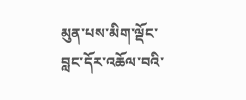མུན་པས་མིག་ལྡོང་བླང་དོར་འཆོལ་བའི་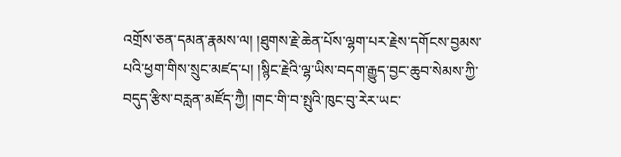འགྲོས་ཅན་དམན་རྣམས་ལ། །ཐུགས་རྗེ་ཆེན་པོས་ལྷག་པར་རྗེས་དགོངས་བྱམས་པའི་ཕྱག་གིས་སྲུང་མཛད་པ། །སྙིང་རྗེའི་ལྷ་ཡིས་བདག་རྒྱུད་བྱང་ཆུབ་སེམས་ཀྱི་བདུད་རྩིས་བརླན་མཛོད་ཀྱཻ། །གང་གི་བ་སྤུའི་ཁུང་བུ་རེར་ཡང་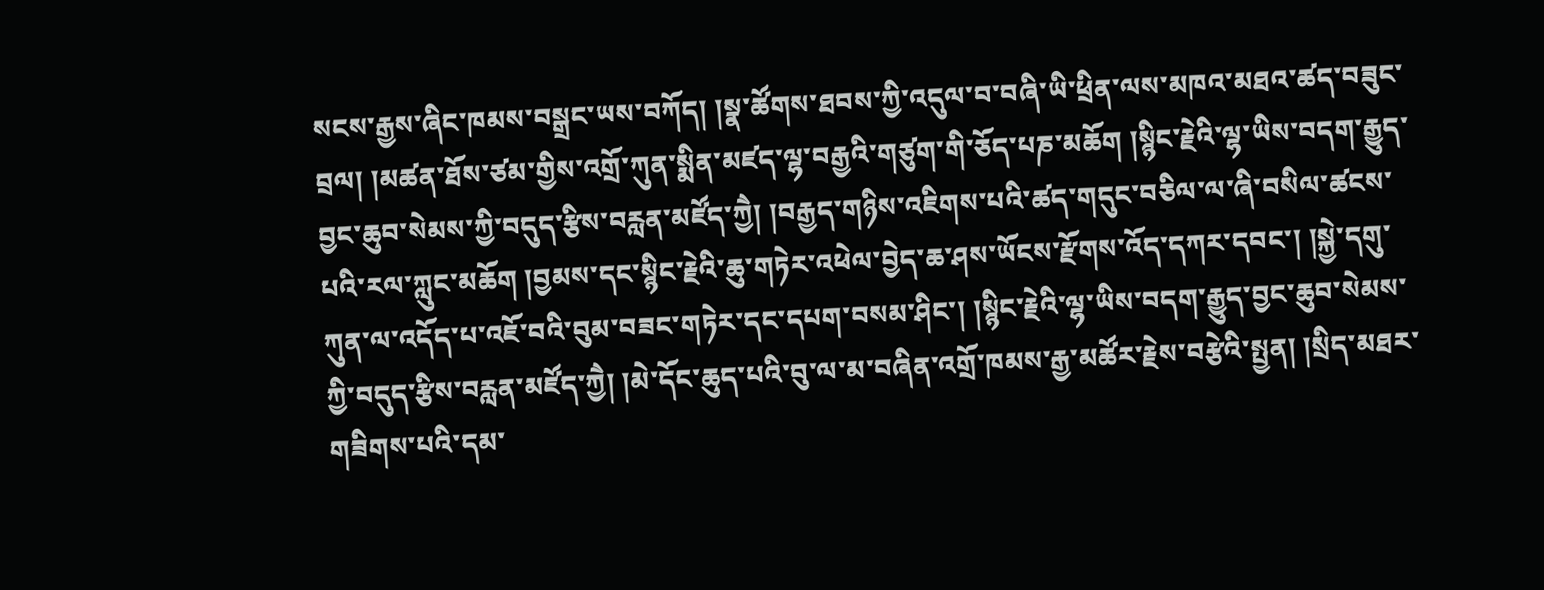སངས་རྒྱས་ཞིང་ཁམས་བསྒྲང་ཡས་བཀོད། །སྣ་ཚོགས་ཐབས་ཀྱི་འདུལ་བ་བཞི་ཡི་ཕྲིན་ལས་མཁའ་མཐའ་ཚད་བཟུང་བྲལ། །མཚན་ཐོས་ཙམ་གྱིས་འགྲོ་ཀུན་སྨིན་མཛད་ལྷ་བརྒྱའི་གཙུག་གི་ཅོད་པཎ་མཆོག །སྙིང་རྗེའི་ལྷ་ཡིས་བདག་རྒྱུད་བྱང་ཆུབ་སེམས་ཀྱི་བདུད་རྩིས་བརླན་མཛོད་ཀྱཻ། །བརྒྱད་གཉིས་འཇིགས་པའི་ཚད་གདུང་བཅིལ་ལ་ཞི་བསིལ་ཚངས་པའི་རལ་ཀླུང་མཆོག །བྱམས་དང་སྙིང་རྗེའི་ཆུ་གཏེར་འཕེལ་བྱེད་ཆ་ཤས་ཡོངས་རྫོགས་འོད་དཀར་དབང་། །སྐྱེ་དགུ་ཀུན་ལ་འདོད་པ་འཇོ་བའི་བུམ་བཟང་གཏེར་དང་དཔག་བསམ་ཤིང་། །སྙིང་རྗེའི་ལྷ་ཡིས་བདག་རྒྱུད་བྱང་ཆུབ་སེམས་ཀྱི་བདུད་རྩིས་བརླན་མཛོད་ཀྱཻ། །མེ་དོང་ཆུད་པའི་བུ་ལ་མ་བཞིན་འགྲོ་ཁམས་རྒྱ་མཚོར་རྗེས་བརྩེའི་སྤྱན། །སྲིད་མཐར་གཟིགས་པའི་དམ་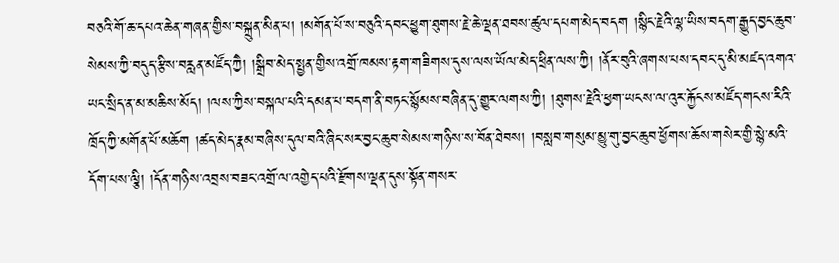བཅའི་གོ་ཆ་དཔའ་ཆེན་གཞན་གྱིས་བསྐྲུན་མིན་པ། །མགོན་པོ་ས་བཅུའི་དབང་ཕྱུག་ཐུགས་རྗེ་ཆེ་ལྡན་ཐབས་ཚུལ་དཔག་མེད་བདག །སྙིང་རྗེའི་ལྷ་ཡིས་བདག་རྒྱུད་བྱང་ཆུབ་སེམས་ཀྱི་བདུད་རྩིས་བརླན་མཛོད་ཀྱཻ། །སྒྲིབ་མེད་སྤྱན་གྱིས་འགྲོ་ཁམས་རྟག་གཟིགས་དུས་ལས་ཡོལ་མེད་ཕྲིན་ལས་ཀྱི། །ནོར་བུའི་ཞགས་པས་དབང་དུ་མི་མཛད་འགའ་ཡང་སྲིད་ན་མ་མཆིས་མོད། །ལས་ཀྱིས་བསྐལ་པའི་དམན་པ་བདག་ནི་བཏང་སྙོམས་བཞིན་དུ་གྱུར་ལགས་ཀྱི། །ཐུགས་རྗེའི་ཕྱག་ཡངས་ལ་འུར་རྐྱོངས་མཛོད་གངས་རིའི་ཁྲོད་ཀྱི་མགོན་པོ་མཆོག །ཚད་མེད་རྣམ་བཞིས་དུལ་བའི་ཞིང་སར་བྱང་ཆུབ་སེམས་གཉིས་ས་བོན་ཐེབས། །བསླབ་གསུམ་མྱུ་གུ་བྱང་ཆུབ་ཕྱོགས་ཆོས་གསེར་གྱི་སྙེ་མའི་དོག་པས་ལྕི། །དོན་གཉིས་འབྲས་བཟང་འགྲོ་ལ་འགྱེད་པའི་རྫོགས་ལྡན་དུས་སྟོན་གསར་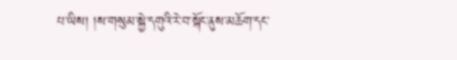པ་ཡིས། །ས་གསུམ་སྐྱེ་དགུའི་རེ་བ་སྐོང་ནུས་མཆོག་དང་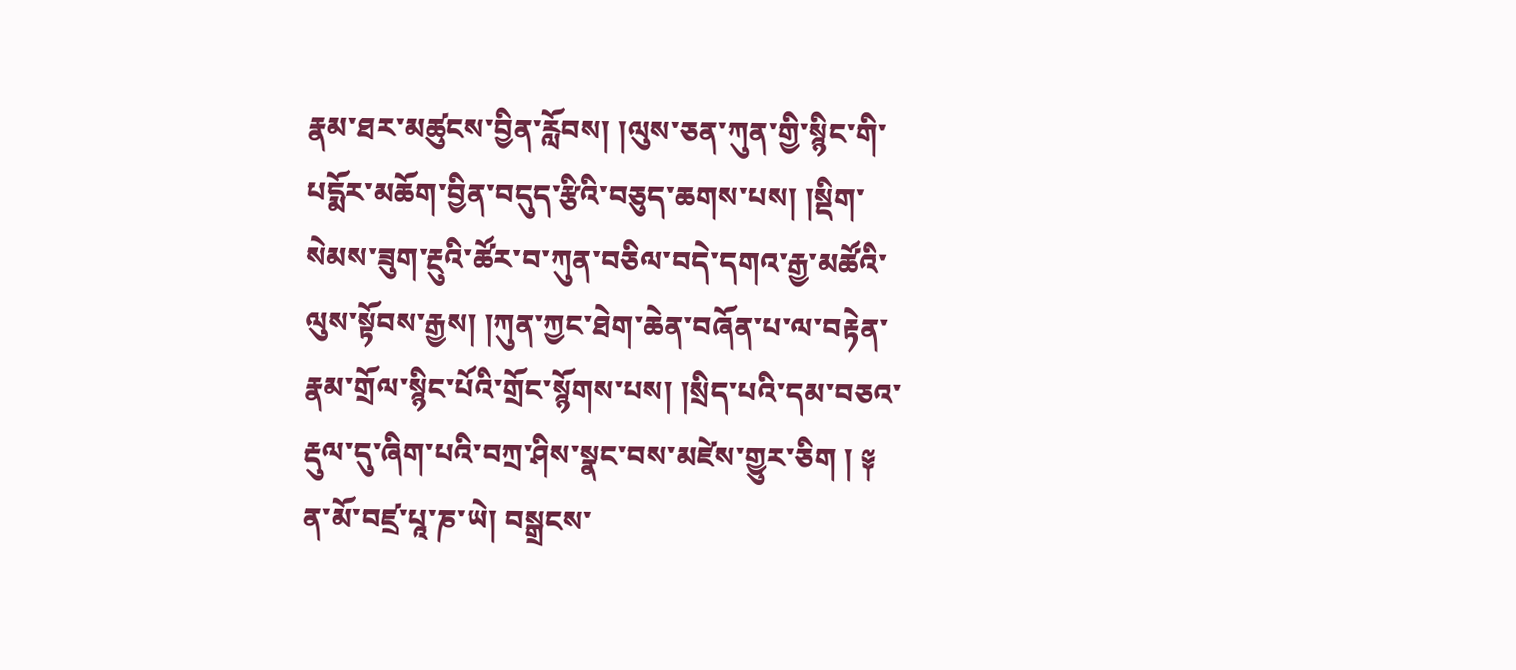རྣམ་ཐར་མཚུངས་བྱིན་རློབས། །ལུས་ཅན་ཀུན་གྱི་སྙིང་གི་པདྨོར་མཆོག་བྱིན་བདུད་རྩིའི་བཅུད་ཆགས་པས། །སྡིག་སེམས་ཟུག་རྔུའི་ཚོར་བ་ཀུན་བཅིལ་བདེ་དགའ་རྒྱ་མཚོའི་ལུས་སྟོབས་རྒྱས། །ཀུན་ཀྱང་ཐེག་ཆེན་བཞོན་པ་ལ་བརྟེན་རྣམ་གྲོལ་སྙིང་པོའི་གྲོང་སྙོགས་པས། །སྲིད་པའི་དམ་བཅའ་རྡུལ་དུ་ཞིག་པའི་བཀྲ་ཤིས་སྣང་བས་མཛེས་གྱུར་ཅིག ། ༈ ན་མོ་བཛྲ་པཱ་ཎ་ཡེ། བསྒྲངས་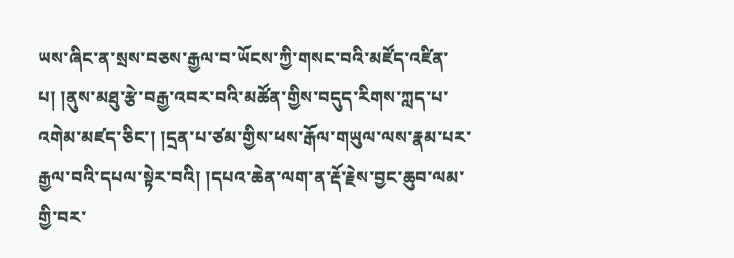ཡས་ཞིང་ན་སྲས་བཅས་རྒྱལ་བ་ཡོངས་ཀྱི་གསང་བའི་མཛོད་འཛིན་པ། །ནུས་མཐུ་རྩེ་བརྒྱ་འབར་བའི་མཚོན་གྱིས་བདུད་རིགས་ཀླད་པ་འགེམ་མཛད་ཅིང་། །དྲན་པ་ཙམ་གྱིས་ཕས་རྒོལ་གཡུལ་ལས་རྣམ་པར་རྒྱལ་བའི་དཔལ་སྟེར་བའི། །དཔའ་ཆེན་ལག་ན་རྡོ་རྗེས་བྱང་ཆུབ་ལམ་གྱི་བར་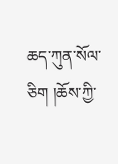ཆད་ཀུན་སོལ་ཅིག །ཆོས་ཀྱི་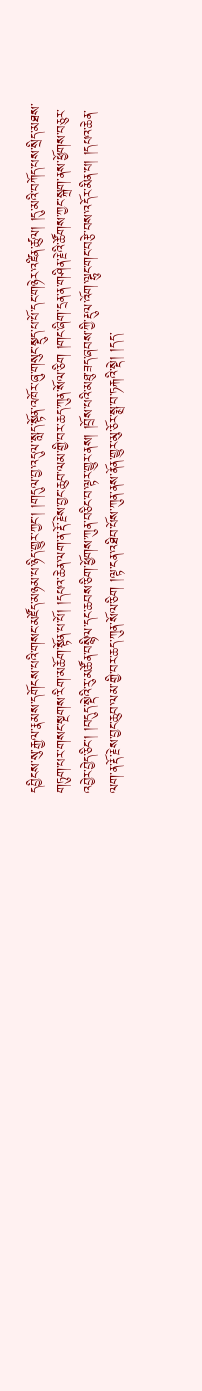དབྱིངས་སུ་རྒྱལ་རྣམས་དགོངས་པའི་གསང་མཛོད་མཉམ་པ་ཉིད་གྱུར་ཀྱང་། །གདུལ་བྱ་འདུལ་སླད་སྟོན་འཁོར་ཞུ་གསུང་སྡུད་པ་པོ་དང་གཉེར་འཛིན་ཚུལ། །དུ་མའི་བཀོད་པས་སྲིད་མཐས་གཏུག་པར་གསང་སྔགས་རིག་མཆོག་སྟོན་པ་པོ། །དཔའ་ཆེན་ལག་ན་རྡོ་རྗེས་བྱང་ཆུབ་ལམ་གྱི་བར་ཆད་ཀུན་སོལ་ཅིག །གང་ཞིག་དྲན་ན་གཤིན་རྗེའི་ཚོགས་ཀྱང་སྐྲག་ནས་ཕྱོགས་བཅུར་འབྱེར་བྱེད་ཅིང་། །བདུད་སྡེའི་རུ་མཚོན་བསྙིལ་དང་ཆབས་ཅིག་ཕྱོགས་ཀུན་བཅིང་བ་ལྟར་གྱུར་ནས། །བྲོས་པའི་མཐུ་ཟད་ཞབས་ཀྱི་རྡུལ་འོག་ལྷུང་གང་བརྩེ་བས་འདོར་མིན་པ། །དཔའ་ཆེན་ལག་ན་རྡོ་རྗེས་བྱང་ཆུབ་ལམ་གྱི་བར་ཆད་ཀུན་སོལ་ཅིག །ལྟ་ངན་འཐིབ་པོས་ཀུན་ནས་ནོན་གྱུར་མུ་ཅོར་སྨྲ་བ་ཏརྐའི་སྡེ། །དད་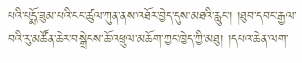པའི་པདྨོ་ཟུམ་པའི་ངང་ཚུལ་ཀུན་ནས་འཐོར་བྱེད་དུས་མཐའི་རླུང་། །ཐུབ་དབང་རྒྱལ་བའི་རུ་མཚོན་ཆེར་བསྒྲེངས་ཆོ་འཕྲུལ་མཆོག་ཀྱང་ཁྱེད་ཀྱི་མཐུ། །དཔའ་ཆེན་ལག་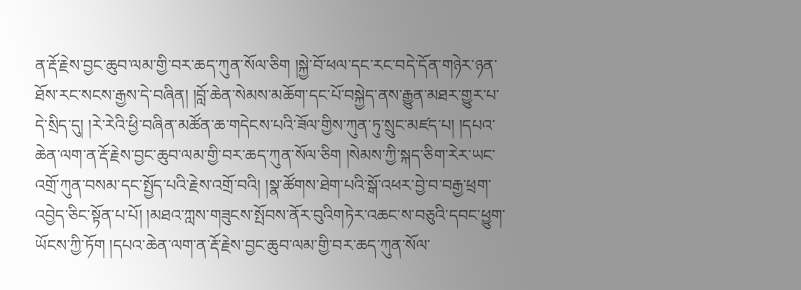ན་རྡོ་རྗེས་བྱང་ཆུབ་ལམ་གྱི་བར་ཆད་ཀུན་སོལ་ཅིག །སྐྱེ་བོ་ཕལ་དང་རང་བདེ་དོན་གཉེར་ཉན་ཐོས་རང་སངས་རྒྱས་དེ་བཞིན། །བློ་ཆེན་སེམས་མཆོག་དང་པོ་བསྐྱེད་ནས་རྒྱུན་མཐར་གྱུར་པ་དེ་སྲིད་དུ། །རེ་རེའི་ཕྱི་བཞིན་མཚོན་ཆ་གདེངས་པའི་ཟོལ་གྱིས་ཀུན་ཏུ་སྲུང་མཛད་པ། །དཔའ་ཆེན་ལག་ན་རྡོ་རྗེས་བྱང་ཆུབ་ལམ་གྱི་བར་ཆད་ཀུན་སོལ་ཅིག །སེམས་ཀྱི་སྐད་ཅིག་རེར་ཡང་འགྲོ་ཀུན་བསམ་དང་སྤྱོད་པའི་རྗེས་འགྲོ་བའི། །སྣ་ཚོགས་ཐེག་པའི་སྒོ་འཕར་བྱེ་བ་བརྒྱ་ཕྲག་འབྱེད་ཅིང་སྟོན་པ་པོ། །མཐའ་ཀླས་གཟུངས་སྤོབས་ནོར་བུའིགཏེར་འཆང་ས་བཅུའི་དབང་ཕྱུག་ཡོངས་ཀྱི་ཏོག །དཔའ་ཆེན་ལག་ན་རྡོ་རྗེས་བྱང་ཆུབ་ལམ་གྱི་བར་ཆད་ཀུན་སོལ་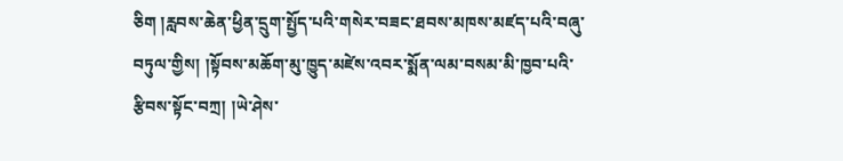ཅིག །རླབས་ཆེན་ཕྱིན་དྲུག་སྤྱོད་པའི་གསེར་བཟང་ཐབས་མཁས་མཛད་པའི་བཞུ་བཏུལ་གྱིས། །སྟོབས་མཆོག་མུ་ཁྱུད་མཛེས་འབར་སྨོན་ལམ་བསམ་མི་ཁྱབ་པའི་རྩིབས་སྟོང་བཀྲ། །ཡེ་ཤེས་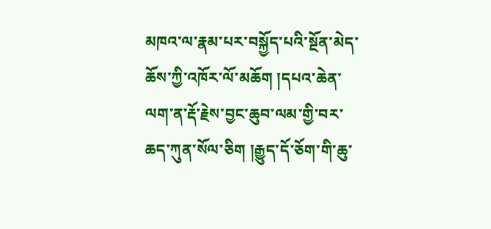མཁའ་ལ་རྣམ་པར་བསྐྱོད་པའི་སྔོན་མེད་ཆོས་ཀྱི་འཁོར་ལོ་མཆོག །དཔའ་ཆེན་ལག་ན་རྡོ་རྗེས་བྱང་ཆུབ་ལམ་གྱི་བར་ཆད་ཀུན་སོལ་ཅིག །རྒྱུད་དོ་ཅོག་གི་ཆུ་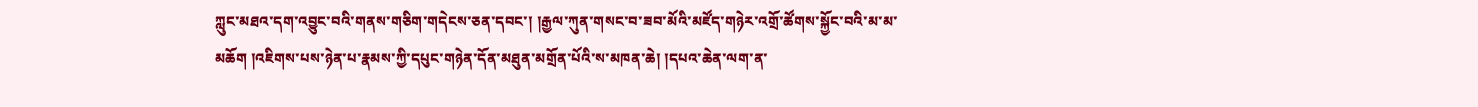ཀླུང་མཐའ་དག་འབྱུང་བའི་གནས་གཅིག་གདེངས་ཅན་དབང་། །རྒྱལ་ཀུན་གསང་བ་ཟབ་མོའི་མཛོད་གཉེར་འགྲོ་ཚོགས་སྐྱོང་བའི་མ་མ་མཆོག །འཇིགས་པས་ཉེན་པ་རྣམས་ཀྱི་དཔུང་གཉེན་དོན་མཐུན་མགྲོན་པོའི་ས་མཁན་ཆེ། །དཔའ་ཆེན་ལག་ན་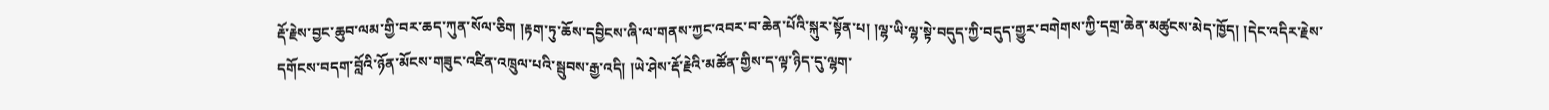རྡོ་རྗེས་བྱང་ཆུབ་ལམ་གྱི་བར་ཆད་ཀུན་སོལ་ཅིག །རྟག་ཏུ་ཆོས་དབྱིངས་ཞི་ལ་གནས་ཀྱང་འབར་བ་ཆེན་པོའི་སྐུར་སྟོན་པ། །ལྷ་ཡི་ལྷ་སྟེ་བདུད་ཀྱི་བདུད་གྱུར་བགེགས་ཀྱི་དགྲ་ཆེན་མཚུངས་མེད་ཁྱོད། །དེང་འདིར་རྗེས་དགོངས་བདག་བློའི་ཉོན་མོངས་གཟུང་འཛིན་འཁྲུལ་པའི་སྦུབས་རྒྱ་འདི། །ཡེ་ཤེས་རྡོ་རྗེའི་མཚོན་གྱིས་ད་ལྟ་ཉིད་དུ་ལྷག་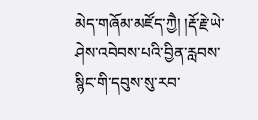མེད་གཞོམ་མཛོད་ཀྱཻ། །རྡོ་རྗེ་ཡེ་ཤེས་འབེབས་པའི་བྱིན་རླབས་སྙིང་གི་དབུས་སུ་རབ་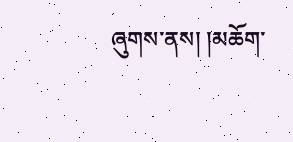ཞུགས་ནས། །མཆོག་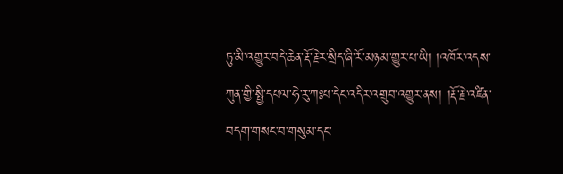ཏུ་མི་འགྱུར་བདེ་ཆེན་རྡོ་རྗེར་སྲིད་ཞི་རོ་མཉམ་གྱུར་པ་ཡི། །འཁོར་འདས་ཀུན་གྱི་སྤྱི་དཔལ་ཧེ་རུ་ཀཿཔ་དེང་འདིར་འགྲུབ་འགྱུར་ནས། །རྡོ་རྗེ་འཛིན་བདག་གསང་བ་གསུམ་དང་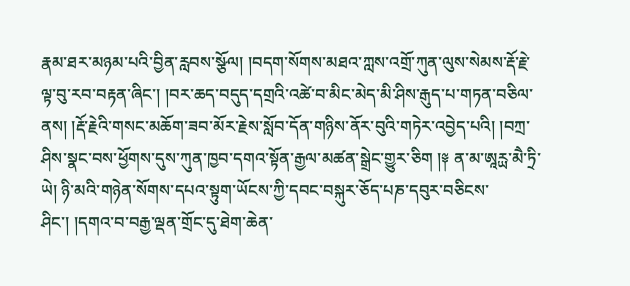རྣམ་ཐར་མཉམ་པའི་བྱིན་རླབས་སྩོལ། །བདག་སོགས་མཐའ་ཀླས་འགྲོ་ཀུན་ལུས་སེམས་རྡོ་རྗེ་ལྟ་བུ་རབ་བརྟན་ཞིང་། །བར་ཆད་བདུད་དགྲའི་འཚེ་བ་མིང་མེད་མི་ཤིས་རྒུད་པ་གཏན་བཅིལ་ནས། །རྡོ་རྗེའི་གསང་མཆོག་ཟབ་མོར་རྗེས་སློབ་དོན་གཉིས་ནོར་བུའི་གཏེར་འབྱེད་པའི། །བཀྲ་ཤིས་སྣང་བས་ཕྱོགས་དུས་ཀུན་ཁྱབ་དགའ་སྟོན་རྒྱལ་མཚན་སྒྲེང་གྱུར་ཅིག །༈ ན་མ་ཨཱཪྻ་མཻ་ཏྲི་ ཡེ། ཉི་མའི་གཉེན་སོགས་དཔའ་སྟུག་ཡོངས་ཀྱི་དབང་བསྐུར་ཅོད་པཎ་དབུར་བཅིངས་ཤིང་། །དགའ་བ་བརྒྱ་ལྡན་གྲོང་དུ་ཐེག་ཆེན་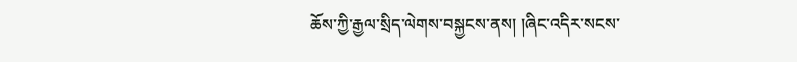ཆོས་ཀྱི་རྒྱལ་སྲིད་ལེགས་བསྐྱངས་ནས། །ཞིང་འདིར་སངས་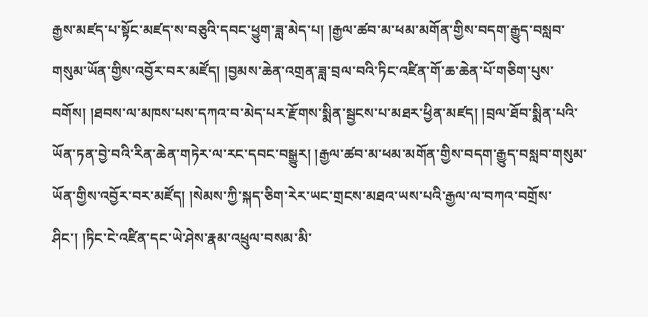རྒྱས་མཛད་པ་སྟོང་མཛད་ས་བཅུའི་དབང་ཕྱུག་ཟླ་མེད་པ། །རྒྱལ་ཚབ་མ་ཕམ་མགོན་གྱིས་བདག་རྒྱུད་བསླབ་གསུམ་ཡོན་གྱིས་འབྱོར་བར་མཛོད། །བྱམས་ཆེན་འགྲན་ཟླ་བྲལ་བའི་ཏིང་འཛིན་གོ་ཆ་ཆེན་པོ་གཅིག་པུས་བགོས། །ཐབས་ལ་མཁས་པས་དཀའ་བ་མེད་པར་རྫོགས་སྨིན་སྦྱངས་པ་མཐར་ཕྱིན་མཛད། །བྲལ་ཐོབ་སྨིན་པའི་ཡོན་ཏན་བྱེ་བའི་རིན་ཆེན་གཏེར་ལ་རང་དབང་བསྒྱུར། །རྒྱལ་ཚབ་མ་ཕམ་མགོན་གྱིས་བདག་རྒྱུད་བསླབ་གསུམ་ཡོན་གྱིས་འབྱོར་བར་མཛོད། །སེམས་ཀྱི་སྐད་ཅིག་རེར་ཡང་གྲངས་མཐའ་ཡས་པའི་རྒྱལ་ལ་བཀའ་བགྲོས་ཤིང་། །ཏིང་ངེ་འཛིན་དང་ཡེ་ཤེས་རྣམ་འཕྲུལ་བསམ་མི་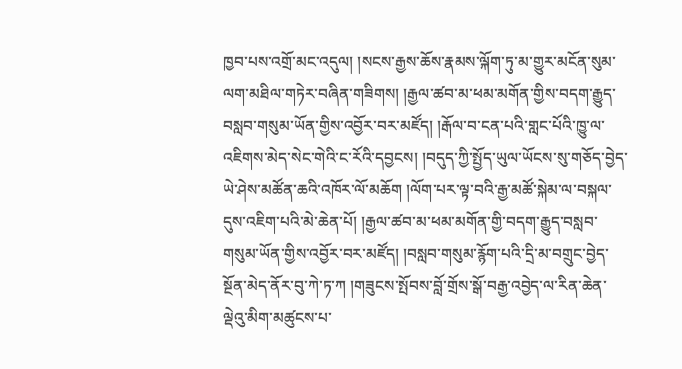ཁྱབ་པས་འགྲོ་མང་འདུལ། །སངས་རྒྱས་ཆོས་རྣམས་ལྐོག་ཏུ་མ་གྱུར་མངོན་སུམ་ལག་མཐིལ་གཏེར་བཞིན་གཟིགས། །རྒྱལ་ཚབ་མ་ཕམ་མགོན་གྱིས་བདག་རྒྱུད་བསླབ་གསུམ་ཡོན་གྱིས་འབྱོར་བར་མཛོད། །རྒོལ་བ་ངན་པའི་གླང་པོའི་ཁྱུ་ལ་འཇིགས་མེད་སེང་གེའི་ང་རོའི་དབྱངས། །བདུད་ཀྱི་སྤྱོད་ཡུལ་ཡོངས་སུ་གཅོད་བྱེད་ཡེ་ཤེས་མཚོན་ཆའི་འཁོར་ལོ་མཆོག །ལོག་པར་ལྟ་བའི་རྒྱ་མཚོ་སྐེམ་ལ་བསྐལ་དུས་འཇིག་པའི་མེ་ཆེན་པོ། །རྒྱལ་ཚབ་མ་ཕམ་མགོན་གྱི་བདག་རྒྱུད་བསླབ་གསུམ་ཡོན་གྱིས་འབྱོར་བར་མཛོད། །བསླབ་གསུམ་རྙོག་པའི་དྲི་མ་བགྲུང་བྱེད་སྔོན་མེད་ནོར་བུ་ཀེ་ཏ་ཀ །གཟུངས་སྤོབས་བློ་གྲོས་སྒོ་བརྒྱ་འབྱེད་ལ་རིན་ཆེན་ལྡེའུ་མིག་མཚུངས་པ་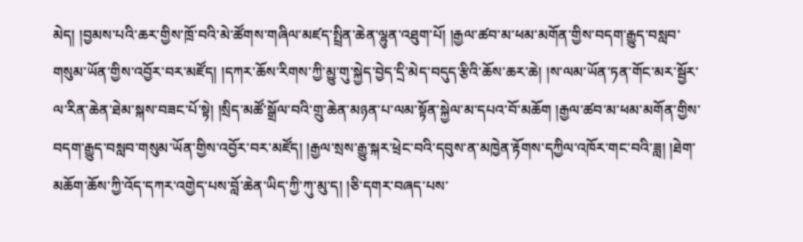མེད། །བྱམས་པའི་ཆར་གྱིས་ཁྲོ་བའི་མེ་ཚོགས་གཞིལ་མཛད་སྤྲིན་ཆེན་ལྷུན་འཐུག་པོ། །རྒྱལ་ཚབ་མ་ཕམ་མགོན་གྱིས་བདག་རྒྱུད་བསླབ་གསུམ་ཡོན་གྱིས་འབྱོར་བར་མཛོད། །དཀར་ཆོས་རིགས་ཀྱི་མྱུ་གུ་སྐྱེད་བྱེད་དྲི་མེད་བདུད་རྩིའི་ཆོས་ཆར་ཆེ། །ས་ལམ་ཡོན་ཏན་གོང་མར་སྦྱོར་ལ་རིན་ཆེན་ཐེམ་སྐས་བཟང་པོ་སྟེ། །སྲིད་མཚོ་སྒྲོལ་བའི་གྲུ་ཆེན་མཉན་པ་ལམ་སྟོན་སྐྱེལ་མ་དཔའ་བོ་མཆོག །རྒྱལ་ཚབ་མ་ཕམ་མགོན་གྱིས་བདག་རྒྱུད་བསླབ་གསུམ་ཡོན་གྱིས་འབྱོར་བར་མཛོད། །རྒྱལ་སྲས་རྒྱུ་སྐར་ཕྲེང་བའི་དབུས་ན་མཁྱེན་རྟོགས་དཀྱིལ་འཁོར་གང་བའི་ཟླ། །ཐེག་མཆོག་ཆོས་ཀྱི་འོད་དཀར་འགྱེད་པས་བློ་ཆེན་ཡིད་ཀྱི་ཀུ་མུ་ད། །ཅི་དགར་བཞད་པས་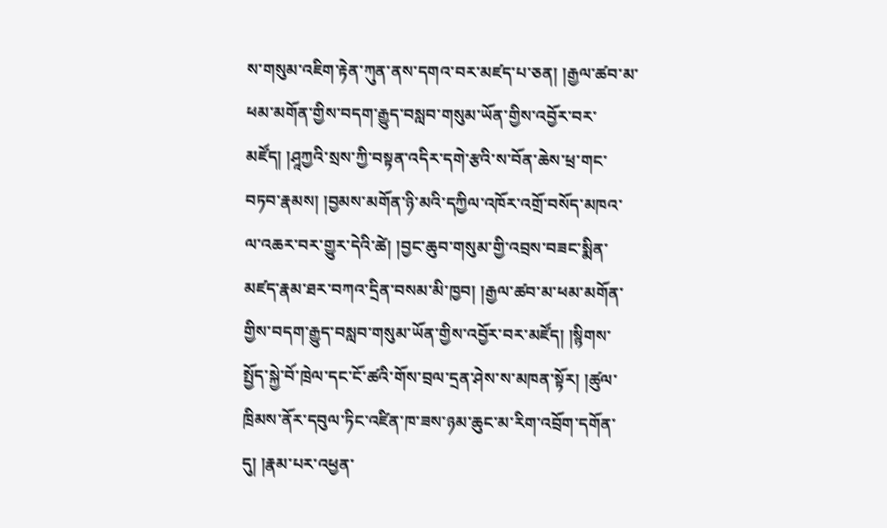ས་གསུམ་འཇིག་རྟེན་ཀུན་ནས་དགའ་བར་མཛད་པ་ཅན། །རྒྱལ་ཚབ་མ་ཕམ་མགོན་གྱིས་བདག་རྒྱུད་བསླབ་གསུམ་ཡོན་གྱིས་འབྱོར་བར་མཛོད། །ཤཱཀྱའི་སྲས་ཀྱི་བསྟན་འདིར་དགེ་རྩའི་ས་བོན་ཆེས་ཕྲ་གང་བཏབ་རྣམས། །བྱམས་མགོན་ཉི་མའི་དཀྱིལ་འཁོར་འགྲོ་བསོད་མཁའ་ལ་འཆར་བར་གྱུར་དེའི་ཚེ། །བྱང་ཆུབ་གསུམ་གྱི་འབྲས་བཟང་སྨིན་མཛད་རྣམ་ཐར་བཀའ་དྲིན་བསམ་མི་ཁྱབ། །རྒྱལ་ཚབ་མ་ཕམ་མགོན་གྱིས་བདག་རྒྱུད་བསླབ་གསུམ་ཡོན་གྱིས་འབྱོར་བར་མཛོད། །སྙིགས་སྤྱོད་སྐྱེ་བོ་ཁྲེལ་དང་ངོ་ཚའི་གོས་བྲལ་དྲན་ཤེས་ས་མཁན་སྟོར། །ཚུལ་ཁྲིམས་ནོར་དབུལ་ཏིང་འཛིན་ཁ་ཟས་ཉམ་ཆུང་མ་རིག་འབྲོག་དགོན་དུ། །རྣམ་པར་འཕྱན་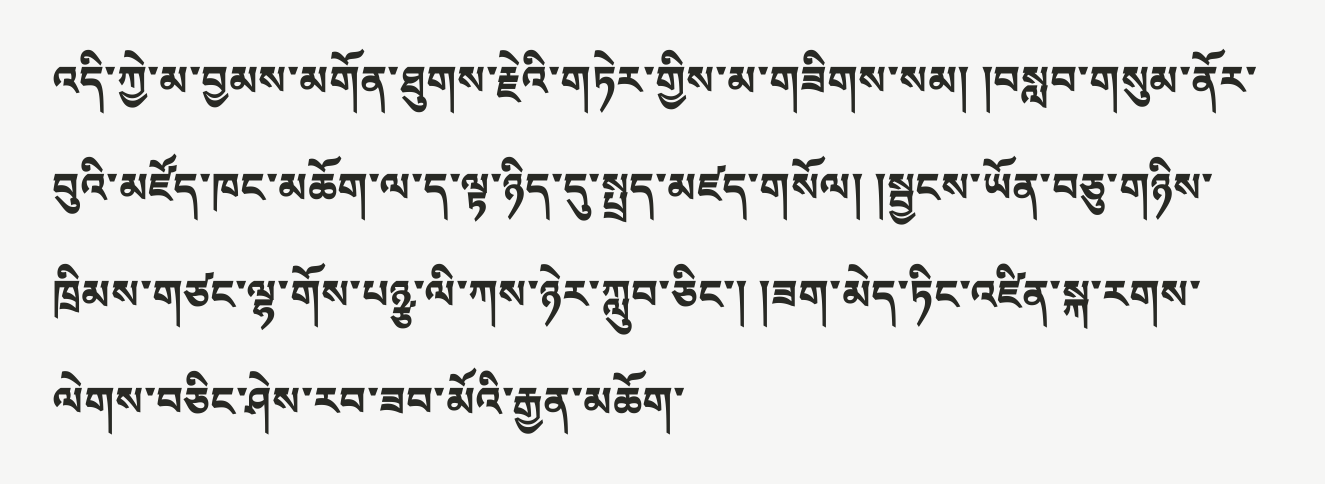འདི་ཀྱེ་མ་བྱམས་མགོན་ཐུགས་རྗེའི་གཏེར་གྱིས་མ་གཟིགས་སམ། །བསླབ་གསུམ་ནོར་བུའི་མཛོད་ཁང་མཆོག་ལ་ད་ལྟ་ཉིད་དུ་སྤྲད་མཛད་གསོལ། །སྦྱངས་ཡོན་བཅུ་གཉིས་ཁྲིམས་གཙང་ལྷ་གོས་པཉྩ་ལི་ཀས་ཉེར་ཀླུབ་ཅིང་། །ཟག་མེད་ཏིང་འཛིན་སྐ་རགས་ལེགས་བཅིང་ཤེས་རབ་ཟབ་མོའི་རྒྱན་མཆོག་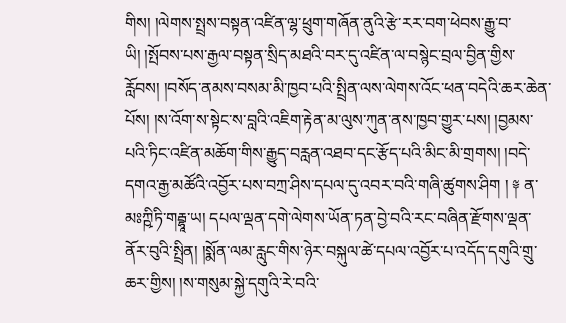གིས། །ལེགས་སྤྲས་བསྟན་འཛིན་ལྷ་ཕྲུག་གཞོན་ནུའི་རྩེ་རར་བག་ཕེབས་རྒྱུ་བ་ཡི། །སྤོབས་པས་རྒྱལ་བསྟན་སྲིད་མཐའི་བར་དུ་འཛིན་ལ་བསྙེང་བྲལ་བྱིན་གྱིས་རློབས། །བསོད་ནམས་བསམ་མི་ཁྱབ་པའི་སྤྲིན་ལས་ལེགས་འོང་ཕན་བདེའི་ཆར་ཆེན་པོས། །ས་འོག་ས་སྟེང་ས་བླའི་འཇིག་རྟེན་མ་ལུས་ཀུན་ནས་ཁྱབ་གྱུར་པས། །བྱམས་པའི་ཏིང་འཛིན་མཆོག་གིས་རྒྱུད་བརླན་འཐབ་དང་རྩོད་པའི་མིང་མི་གྲགས། །བདེ་དགའ་རྒྱ་མཚོའི་འབྱོར་པས་བཀྲ་ཤིས་དཔལ་དུ་འབར་བའི་གཞི་ཚུགས་ཤིག ། ༈ ན་མཿཀྵིཏི་གརྦྷཱ་ཡ། དཔལ་ལྡན་དགེ་ལེགས་ཡོན་ཏན་བྱེ་བའི་རང་བཞིན་རྫོགས་ལྡན་ནོར་བུའི་སྤྲིན། །སྨོན་ལམ་རླུང་གིས་ཉེར་བསྐུལ་ཚེ་དཔལ་འབྱོར་པ་འདོད་དགུའི་གྲུ་ཆར་གྱིས། །ས་གསུམ་སྐྱེ་དགུའི་རེ་བའི་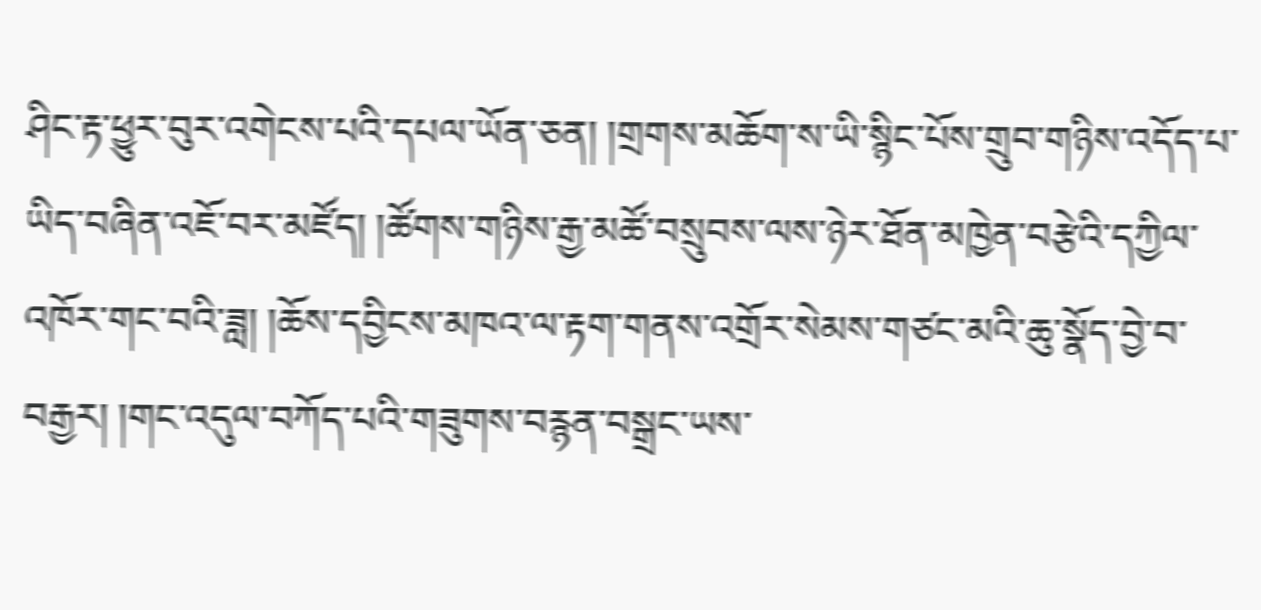ཤིང་རྟ་ཕྱུར་བུར་འགེངས་པའི་དཔལ་ཡོན་ཅན། །གྲགས་མཆོག་ས་ཡི་སྙིང་པོས་གྲུབ་གཉིས་འདོད་པ་ཡིད་བཞིན་འཇོ་བར་མཛོད། །ཚོགས་གཉིས་རྒྱ་མཚོ་བསྲུབས་ལས་ཉེར་ཐོན་མཁྱེན་བརྩེའི་དཀྱིལ་འཁོར་གང་བའི་ཟླ། །ཆོས་དབྱིངས་མཁའ་ལ་རྟག་གནས་འགྲོར་སེམས་གཙང་མའི་ཆུ་སྣོད་བྱེ་བ་བརྒྱར། །གང་འདུལ་བཀོད་པའི་གཟུགས་བརྙན་བསྒྲང་ཡས་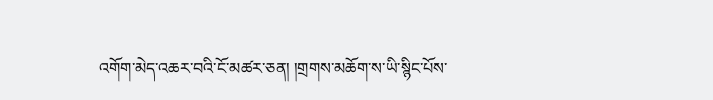འགོག་མེད་འཆར་བའི་ངོ་མཚར་ཅན། །གྲགས་མཆོག་ས་ཡི་སྙིང་པོས་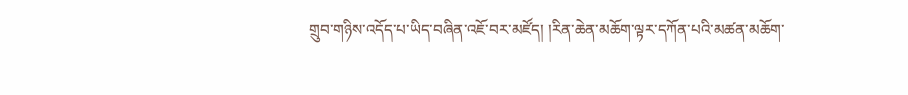གྲུབ་གཉིས་འདོད་པ་ཡིད་བཞིན་འཇོ་བར་མཛོད། །རིན་ཆེན་མཆོག་ལྟར་དཀོན་པའི་མཚན་མཆོག་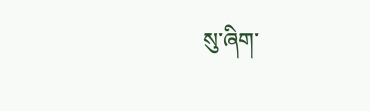སུ་ཞིག་